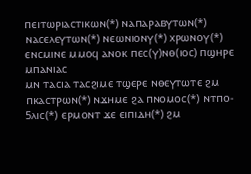ⲡⲉⲓⲧⲱⲣⲓⲁⲥⲧⲓⲕⲱⲛ(*) ⲛⲁⲡⲁⲣⲁⲃⲩⲧⲱⲛ(*)
ⲛⲁⲥⲉⲗⲉⲩⲧⲱⲛ(*) ⲛⲉⲱⲛⲓⲟⲛⲩ(*) ⲭⲣⲱⲛⲟⲩ(*) ⲉⲛⲥⲙⲓⲛⲉ ⲙⲙⲟϥ ⲁⲛⲟⲕ ⲡⲉⲥ(ⲩ)ⲛⲑ(ⲓⲟⲥ) ⲡϣⲏⲣⲉ ⲙⲡⲁⲛⲓⲁⲥ
ⲙⲛ ⲧⲁⲥⲓⲁ ⲧⲁⲥϩⲓⲙⲉ ⲧϣⲉⲣⲉ ⲛⲑⲉⲩⲧⲱⲧⲉ ϩⲙ ⲡⲕⲁⲥⲧⲣⲱⲛ(*) ⲛϫⲏⲙⲉ ϩⲁ ⲡⲛⲟⲙⲟⲥ(*) ⲛⲧⲡⲟ-
5ⲗⲓⲥ(*) ⲉⲣⲙⲟⲛⲧ ϫⲉ ⲉⲓⲡⲓⲇⲏ(*) ϩⲙ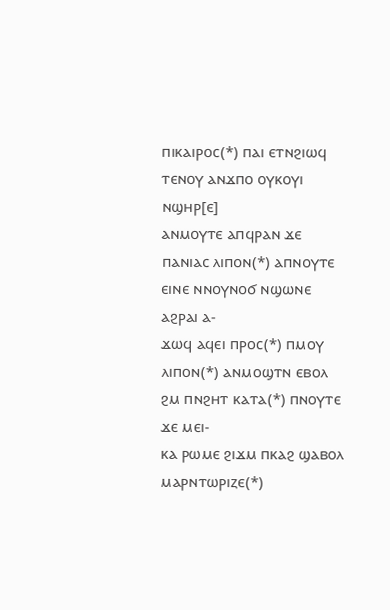ⲡⲓⲕⲁⲓⲣⲟⲥ(*) ⲡⲁⲓ ⲉⲧⲛϩⲓⲱϥ ⲧⲉⲛⲟⲩ ⲁⲛϫⲡⲟ ⲟⲩⲕⲟⲩⲓ ⲛϣⲏⲣ[ⲉ]
ⲁⲛⲙⲟⲩⲧⲉ ⲁⲡϥⲣⲁⲛ ϫⲉ ⲡⲁⲛⲓⲁⲥ ⲗⲓⲡⲟⲛ(*) ⲁⲡⲛⲟⲩⲧⲉ ⲉⲓⲛⲉ ⲛⲛⲟⲩⲛⲟϭ ⲛϣⲱⲛⲉ ⲁϩⲣⲁⲓ ⲁ-
ϫⲱϥ ⲁϥⲉⲓ ⲡⲣⲟⲥ(*) ⲡⲙⲟⲩ ⲗⲓⲡⲟⲛ(*) ⲁⲛⲙⲟϣⲧⲛ ⲉⲃⲟⲗ ϩⲙ ⲡⲛϩⲏⲧ ⲕⲁⲧⲁ(*) ⲡⲛⲟⲩⲧⲉ ϫⲉ ⲙⲉⲓ-
ⲕⲁ ⲣⲱⲙⲉ ϩⲓϫⲙ ⲡⲕⲁϩ ϣⲁⲃⲟⲗ ⲙⲁⲣⲛⲧⲱⲣⲓⲍⲉ(*)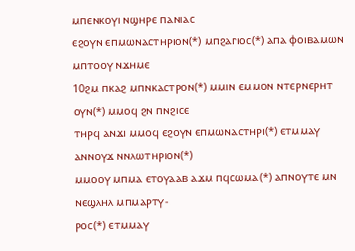ⲙⲡⲉⲛⲕⲟⲩⲓ ⲛϣⲏⲣⲉ ⲡⲁⲛⲓⲁⲥ
ⲉϩⲟⲩⲛ ⲉⲡⲙⲱⲛⲁⲥⲧⲏⲣⲓⲟⲛ(*) ⲙⲡϩⲁⲅⲓⲟⲥ(*) ⲁⲡⲁ ⲫⲟⲓⲃⲁⲙⲱⲛ ⲙⲡⲧⲟⲟⲩ ⲛϫⲏⲙⲉ
10ϩⲙ ⲡⲕⲁϩ ⲙⲡⲛⲕⲁⲥⲧⲣⲟⲛ(*) ⲙⲙⲓⲛ ⲉⲙⲙⲟⲛ ⲛⲧⲉⲣⲛⲉⲣⲏⲧ ⲟⲩⲛ(*) ⲙⲙⲟϥ ϩⲛ ⲡⲛϩⲓⲥⲉ
ⲧⲏⲣϥ ⲁⲛϫⲓ ⲙⲙⲟϥ ⲉϩⲟⲩⲛ ⲉⲡⲙⲱⲛⲁⲥⲧⲏⲣⲓ(*) ⲉⲧⲙⲙⲁⲩ ⲁⲛⲛⲟⲩϫ ⲛⲛⲗⲱⲧⲏⲣⲓⲟⲛ(*)
ⲙⲙⲟⲟⲩ ⲙⲡⲙⲁ ⲉⲧⲟⲩⲁⲁⲃ ⲁϫⲙ ⲡϥⲥⲱⲙⲁ(*) ⲁⲡⲛⲟⲩⲧⲉ ⲙⲛ ⲛⲉϣⲗⲏⲗ ⲙⲡⲙⲁⲣⲧⲩ-
ⲣⲟⲥ(*) ⲉⲧⲙⲙⲁⲩ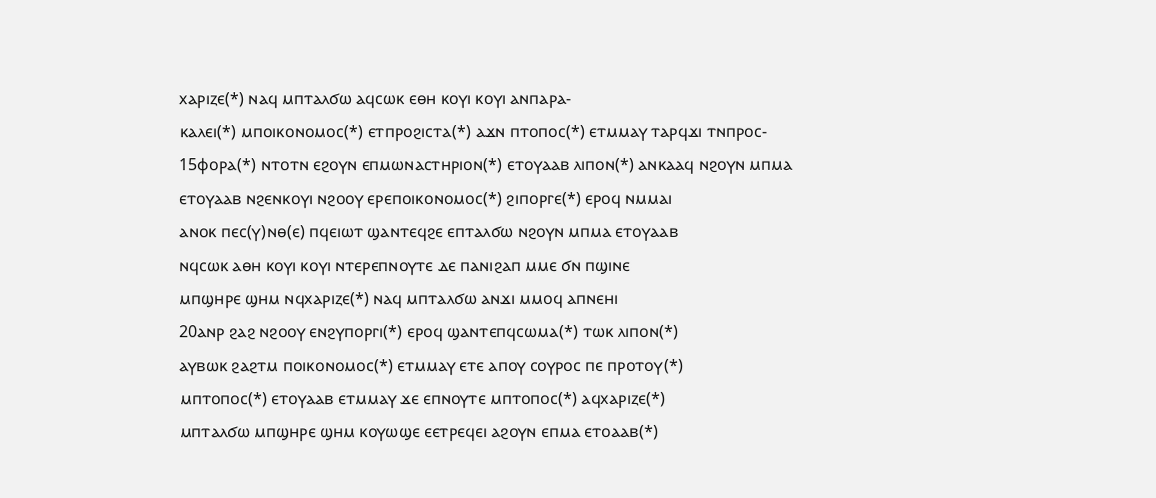ⲭⲁⲣⲓⲍⲉ(*) ⲛⲁϥ ⲙⲡⲧⲁⲗϭⲱ ⲁϥⲥⲱⲕ ⲉⲑⲏ ⲕⲟⲩⲓ ⲕⲟⲩⲓ ⲁⲛⲡⲁⲣⲁ-
ⲕⲁⲗⲉⲓ(*) ⲙⲡⲟⲓⲕⲟⲛⲟⲙⲟⲥ(*) ⲉⲧⲡⲣⲟϩⲓⲥⲧⲁ(*) ⲁϫⲛ ⲡⲧⲟⲡⲟⲥ(*) ⲉⲧⲙⲙⲁⲩ ⲧⲁⲣϥϫⲓ ⲧⲛⲡⲣⲟⲥ-
15ⲫⲟⲣⲁ(*) ⲛⲧⲟⲧⲛ ⲉϩⲟⲩⲛ ⲉⲡⲙⲱⲛⲁⲥⲧⲏⲣⲓⲟⲛ(*) ⲉⲧⲟⲩⲁⲁⲃ ⲗⲓⲡⲟⲛ(*) ⲁⲛⲕⲁⲁϥ ⲛϩⲟⲩⲛ ⲙⲡⲙⲁ
ⲉⲧⲟⲩⲁⲁⲃ ⲛϩⲉⲛⲕⲟⲩⲓ ⲛϩⲟⲟⲩ ⲉⲣⲉⲡⲟⲓⲕⲟⲛⲟⲙⲟⲥ(*) ϩⲓⲡⲟⲣⲅⲉ(*) ⲉⲣⲟϥ ⲛⲙⲙⲁⲓ
ⲁⲛⲟⲕ ⲡⲉⲥ(ⲩ)ⲛⲑ(ⲉ) ⲡϥⲉⲓⲱⲧ ϣⲁⲛⲧⲉϥϩⲉ ⲉⲡⲧⲁⲗϭⲱ ⲛϩⲟⲩⲛ ⲙⲡⲙⲁ ⲉⲧⲟⲩⲁⲁⲃ
ⲛϥⲥⲱⲕ ⲁⲑⲏ ⲕⲟⲩⲓ ⲕⲟⲩⲓ ⲛⲧⲉⲣⲉⲡⲛⲟⲩⲧⲉ ⲇⲉ ⲡⲁⲛⲓϩⲁⲡ ⲙⲙⲉ ϭⲛ ⲡϣⲓⲛⲉ
ⲙⲡϣⲏⲣⲉ ϣⲏⲙ ⲛϥⲭⲁⲣⲓⲍⲉ(*) ⲛⲁϥ ⲙⲡⲧⲁⲗϭⲱ ⲁⲛϫⲓ ⲙⲙⲟϥ ⲁⲡⲛⲉⲏⲓ
20ⲁⲛⲣ ϩⲁϩ ⲛϩⲟⲟⲩ ⲉⲛϩⲩⲡⲟⲣⲅⲓ(*) ⲉⲣⲟϥ ϣⲁⲛⲧⲉⲡϥⲥⲱⲙⲁ(*) ⲧⲱⲕ ⲗⲓⲡⲟⲛ(*)
ⲁⲩⲃⲱⲕ ϩⲁϩⲧⲙ ⲡⲟⲓⲕⲟⲛⲟⲙⲟⲥ(*) ⲉⲧⲙⲙⲁⲩ ⲉⲧⲉ ⲁⲡⲟⲩ ⲥⲟⲩⲣⲟⲥ ⲡⲉ ⲡⲣⲟⲧⲟⲩ(*)
ⲙⲡⲧⲟⲡⲟⲥ(*) ⲉⲧⲟⲩⲁⲁⲃ ⲉⲧⲙⲙⲁⲩ ϫⲉ ⲉⲡⲛⲟⲩⲧⲉ ⲙⲡⲧⲟⲡⲟⲥ(*) ⲁϥⲭⲁⲣⲓⲍⲉ(*)
ⲙⲡⲧⲁⲗϭⲱ ⲙⲡϣⲏⲣⲉ ϣⲏⲙ ⲕⲟⲩⲱϣⲉ ⲉⲉⲧⲣⲉϥⲉⲓ ⲁϩⲟⲩⲛ ⲉⲡⲙⲁ ⲉⲧⲟⲁⲁⲃ(*)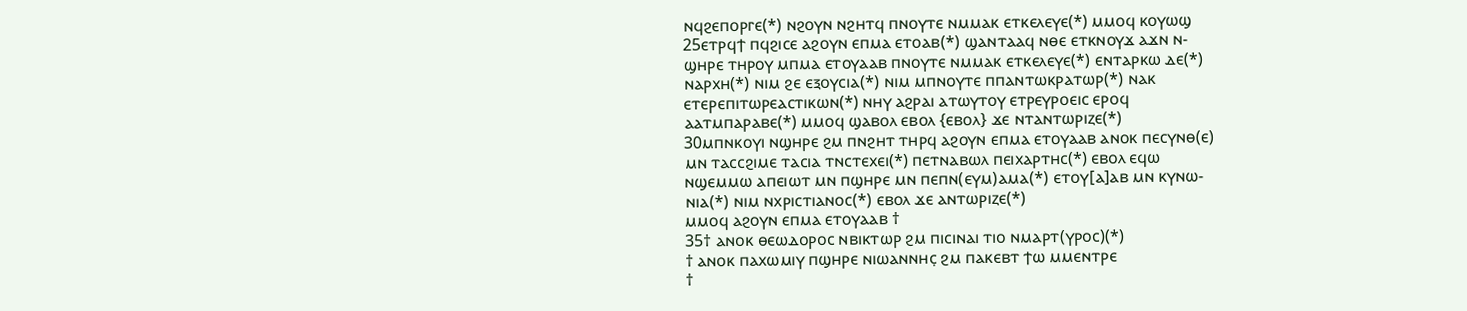ⲛϥϩⲉⲡⲟⲣⲅⲉ(*) ⲛϩⲟⲩⲛ ⲛϩⲏⲧϥ ⲡⲛⲟⲩⲧⲉ ⲛⲙⲙⲁⲕ ⲉⲧⲕⲉⲗⲉⲩⲉ(*) ⲙⲙⲟϥ ⲕⲟⲩⲱϣ
25ⲉⲧⲣϥϯ ⲡϥϩⲓⲥⲉ ⲁϩⲟⲩⲛ ⲉⲡⲙⲁ ⲉⲧⲟⲁⲃ(*) ϣⲁⲛⲧⲁⲁϥ ⲛⲑⲉ ⲉⲧⲕⲛⲟⲩϫ ⲁϫⲛ ⲛ-
ϣⲏⲣⲉ ⲧⲏⲣⲟⲩ ⲙⲡⲙⲁ ⲉⲧⲟⲩⲁⲁⲃ ⲡⲛⲟⲩⲧⲉ ⲛⲙⲙⲁⲕ ⲉⲧⲕⲉⲗⲉⲩⲉ(*) ⲉⲛⲧⲁⲣⲕⲱ ⲇⲉ(*)
ⲛⲁⲣⲭⲏ(*) ⲛⲓⲙ ϩⲉ ⲉⲝⲟⲩⲥⲓⲁ(*) ⲛⲓⲙ ⲙⲡⲛⲟⲩⲧⲉ ⲡⲡⲁⲛⲧⲱⲕⲣⲁⲧⲱⲣ(*) ⲛⲁⲕ
ⲉⲧⲉⲣⲉⲡⲓⲧⲱⲣⲉⲁⲥⲧⲓⲕⲱⲛ(*) ⲛⲏⲩ ⲁϩⲣⲁⲓ ⲁⲧⲱⲩⲧⲟⲩ ⲉⲧⲣⲉⲩⲣⲟⲉⲓⲥ ⲉⲣⲟϥ
ⲁⲁⲧⲙⲡⲁⲣⲁⲃⲉ(*) ⲙⲙⲟϥ ϣⲁⲃⲟⲗ ⲉⲃⲟⲗ {ⲉⲃⲟⲗ} ϫⲉ ⲛⲧⲁⲛⲧⲱⲣⲓⲍⲉ(*)
30ⲙⲡⲛⲕⲟⲩⲓ ⲛϣⲏⲣⲉ ϩⲙ ⲡⲛϩⲏⲧ ⲧⲏⲣϥ ⲁϩⲟⲩⲛ ⲉⲡⲙⲁ ⲉⲧⲟⲩⲁⲁⲃ ⲁⲛⲟⲕ ⲡⲉⲥⲩⲛⲑ(ⲉ)
ⲙⲛ ⲧⲁⲥⲥϩⲓⲙⲉ ⲧⲁⲥⲓⲁ ⲧⲛⲥⲧⲉⲭⲉⲓ(*) ⲡⲉⲧⲛⲁⲃⲱⲗ ⲡⲉⲓⲭⲁⲣⲧⲏⲥ(*) ⲉⲃⲟⲗ ⲉϥⲱ
ⲛϣⲉⲙⲙⲱ ⲁⲡⲉⲓⲱⲧ ⲙⲛ ⲡϣⲏⲣⲉ ⲙⲛ ⲡⲉⲡⲛ(ⲉⲩⲙ)ⲁⲙⲁ(*) ⲉⲧⲟⲩ[ⲁ]ⲁⲃ ⲙⲛ ⲕⲩⲛⲱ-
ⲛⲓⲁ(*) ⲛⲓⲙ ⲛⲭⲣⲓⲥⲧⲓⲁⲛⲟⲥ(*) ⲉⲃⲟⲗ ϫⲉ ⲁⲛⲧⲱⲣⲓⲍⲉ(*)
ⲙⲙⲟϥ ⲁϩⲟⲩⲛ ⲉⲡⲙⲁ ⲉⲧⲟⲩⲁⲁⲃ †
35† ⲁⲛⲟⲕ ⲑⲉⲱⲇⲟⲣⲟⲥ ⲛⲃⲓⲕⲧⲱⲣ ϩⲙ ⲡⲓⲥⲓⲛⲁⲓ ⲧⲓⲟ ⲛⲙⲁⲣⲧ(ⲩⲣⲟⲥ)(*)
† ⲁⲛⲟⲕ ⲡⲁⲭⲱⲙⲓⲩ ⲡϣⲏⲣⲉ ⲛⲓⲱⲁⲛⲛⲏⲥ̣ ϩⲙ ⲡⲁⲕⲉⲃⲧ ϯⲱ ⲙⲙⲉⲛⲧⲣⲉ
†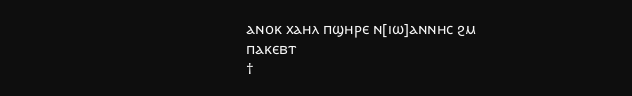ⲁⲛⲟⲕ ⲭⲁⲏⲗ ⲡϣⲏⲣⲉ ⲛ[ⲓⲱ]ⲁⲛⲛⲏⲥ ϩⲙ ⲡⲁⲕⲉⲃⲧ
†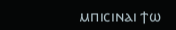ⲙⲡⲓⲥⲓⲛⲁⲓ ϯⲱ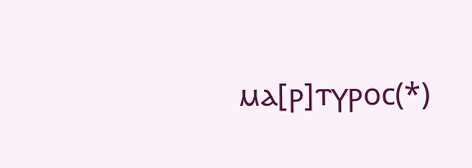ⲙⲁ[ⲣ]ⲧⲩⲣⲟⲥ(*)